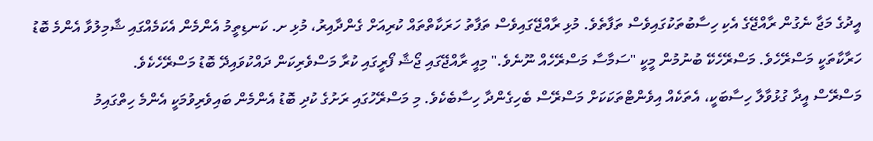އީދުގެ މަޖާ ނެގުން ރާއްޖޭގެ އެކި ހިސާބުތަކުގައިވެސް ތަފާތެވެ. މުޅި ރާއްޖޭގައިވެސް ތަފާތު ހަރަކާތްތައް ކުރިއަށް ގެންދާއިރު، މުޅި ށ. ކަނޑިތީމު އެންމެން އެކަމެއްގައި ޝާމިލުވާ އެންމެ ބޮޑު ހަރާކާތަކީ މަސްރޭހެވެ. މަސްރޭހެކޭ ބުނުމުން މީކީ "ސަމާސާ މަސްރޭހެއް ނޫނެވެ." މިއީ ރާއްޖޭގައި ޖޯޝާ ފޯރީގައި ކުރާ މަސްވެރިކަން ދައްކުވައިދޭ ބޮޑު މަސްރޭހެކެވެ.
މަސްރޭސް އީދާ ގުޅުވާލާ ހިސާބަކީ، އެތަކެއް އިވެންޓްތަކަކަށް މަސްރޭސް ބެހިގެންދާ ހިސާބެކެވެ. މި މަސްރޭހުގައި ރަށުގެ ކުދި ބޮޑު އެންމެން ބައިވެރިވުމަކީ އެންމެ ހިތްގައިމު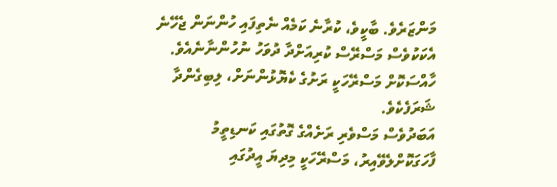މަންޒަރެވެ. ބާކީވެ، ކުރާނެ ކަމެއް ނެތިފައި ހުންނަން ޖެހޭނެ އެކަކުވެސް މަސްރޭސް ކުރިއަށްދާ ދުވަހު ނުހުންނާނެއެވެ. ހާއްސަކޮށް މަސްރޭހަކީ ރަށުގެ ކެޔޮޅުންނަށް، ލިބިގެންދާ ޝަރަފެކެވެ.
އަބަދުވެސް މަސްވެރި ރަށެއްގެ ގޮތުގައި ކަނޑިތީމު ފާހަގަކޮށްލެވޭއިރު، މަސްރޭހަކީ މިދިޔަ އީދުގައި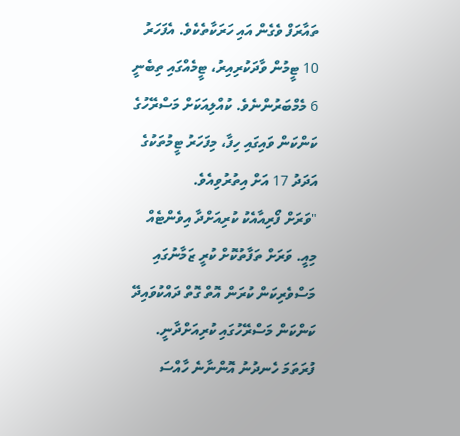ތައާރަފް ވެގެން އައި ހަރަކާތެކެވެ. އެފަހަރު 10 ޓީމުން ވާދަކުރިއިރު، ޓީމެއްގައި ތިބެނީ 6 މެމްބަރުންނެވެ. ކުއްލިއަކަށް މަސްރޭހުގެ ކަންކަން ވައިގައި ހިފާ، މިފަހަރު ޓީމުތަކުގެ އަދަދު 17 އަށް އިތުރުވިއެވެ.
"ވަރަށް ފޯރިއާއެކު ކުރިއަށްދާ އިވެންޓެއް މިއީ. ވަރަށް ތަފާތުކޮށް ކުރީ ޒަމާނުގައި މަސްވެރިކަން ކުރަން އޮތް ގޮތް ދައްކުވައިދޭ ކަންކަން މަސްރޭހުގައި ކުރިއަށްދާނީ. ފުރަތަމަ ހެނދުނު އޮންނާނެ ހާއްސަ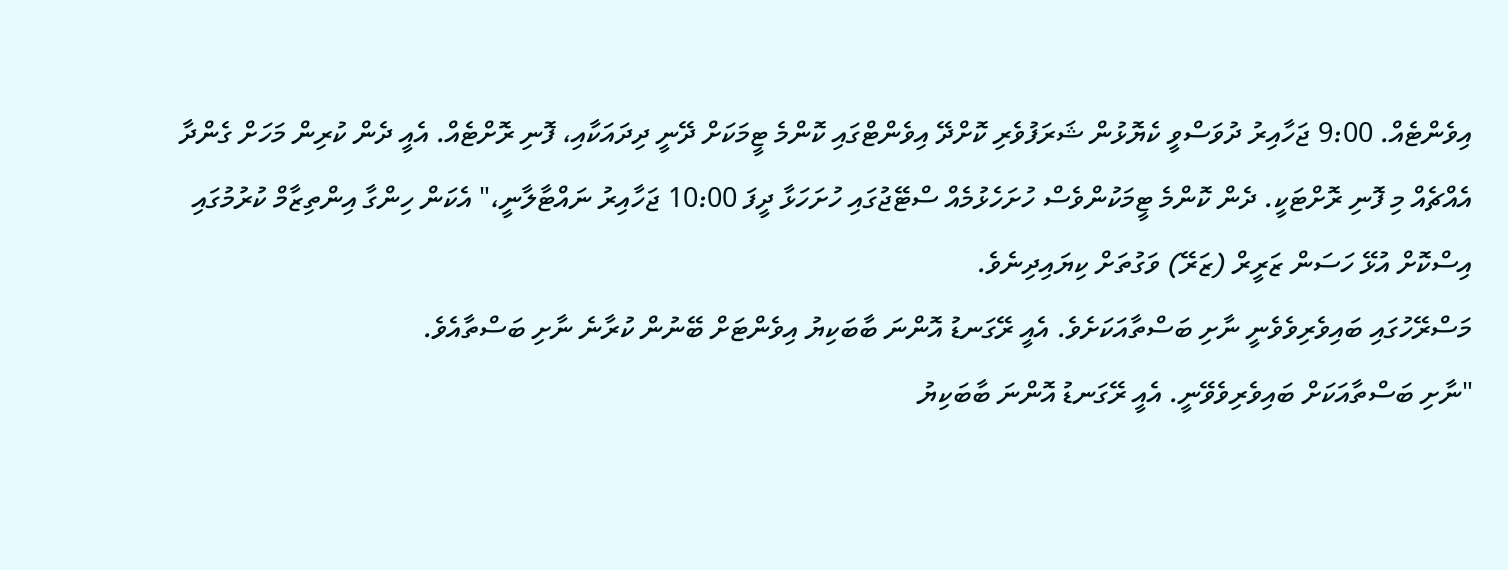އިވެންޓެއް. 9:00 ޖަހާއިރު ދުވަސްވީ ކެޔޮޅުން ޝަރަފުވެރި ކޮށްދޭ އިވެންޓްގައި ކޮންމެ ޓީމަކަށް ދޭނީ ދިދައަކާއި، ފޮނި ރޮށްޓެއް. އެއީ ދެން ކުރިން މަހަށް ގެންދާ އެއްޗެއް މި ފޮނި ރޮށްޓަކީ. ދެން ކޮންމެ ޓީމަކުންވެސް ހުށަހެޅުމެއް ސްޓޭޖުގައި ހުށަހަޅާ ދީފަ 10:00 ޖަހާއިރު ނައްޓާލާނީ،" އެކަން ހިންގާ އިންތިޒާމް ކުރުމުގައި އިސްކޮށް އުޅޭ ހަސަން ޒަރީރް (ޒަރޭ) ވަގުތަށް ކިޔައިދިނެވެ.
މަސްރޭހުގައި ބައިވެރިވެވެނީ ނާށި ބަސްތާއަކަށެވެ. އެއީ ރޭގަނޑު އޮންނަ ބާބަކިޔު އިވެންޓަށް ބޭނުން ކުރާނެ ނާށި ބަސްތާއެވެ.
"ނާށި ބަސްތާއަކަށް ބައިވެރިވެވޭނީ. އެއީ ރޭގަނޑު އޮންނަ ބާބަކިޔު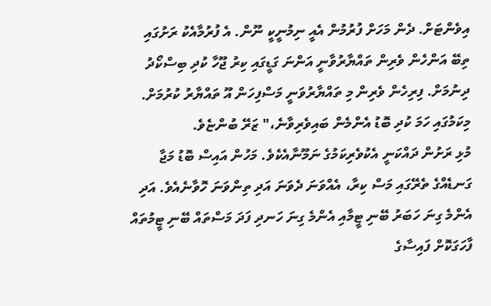އިވެންޓަށް. ދެން މަހަށް ފުރުމުން އެއީ ނިމުނީކީ ނޫން. އެ ފުރުމާއެކު ރަށުގައި ތިބޭ އަންހެން ވެރިން ތައްޔާރުވާނީ އަންނަ ގަޑީގައި ކިރު ޖޫހާ ކުދި ބިސްކޯދު ދިނުމަށް. ފިރިހެން ވެރިން މި ތައްޔާރުވަނީ މަސްފިހަން އޫ ތައްޔާރު ކުރުމަށް. މިކަމުގައި ހަމަ ކުދި ބޮޑު އެންމެން ބައިވެރިވާނެ،" ޒަރޭ ބުންޏެވެ.
މުޅި ރަށުން ދައްކަނީ އެކުވެރިކަމުގެ ނަމޫނާއެކެވެ. މަހުން އައިސް ބޮޑު މަޖާ ގަނޑެއްގެ ތެރޭގައި މަސް ކިރާ، އެއްވަނަ ދެވަނަ އަދި ތިންވަނަ ހޮވާނެއެވެ. އަދި އެންމެ ގިނަ ހަބަރު ބޭނި ޓީމާއި އެންމެ ގިނަ ހަނދި ފަދަ މަސްތައް ބޭނި ޓީމުތައް ފާހަގަކޮށް ފައިސާގެ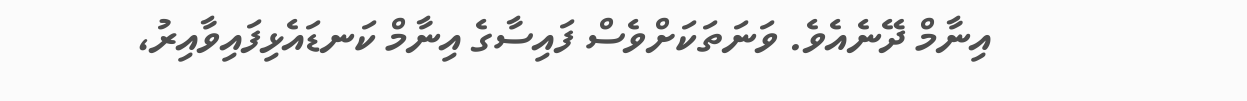އިނާމް ދޭނެއެވެ. ވަނަތަކަށްވެސް ފައިސާގެ އިނާމް ކަނޑައެޅިފައިވާއިރު،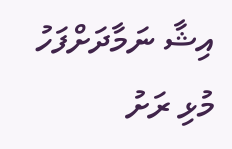އިޝާ ނަމާދަށްފަހު މުޅި ރަށު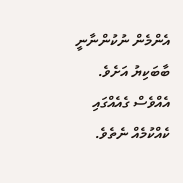އެންމެން ނުކުންނާނީ ބާބަކިޔު އަށެވެ. އެއްވެސް ގެއެއްގައި ކެއްކުމެއް ނެތެވެ.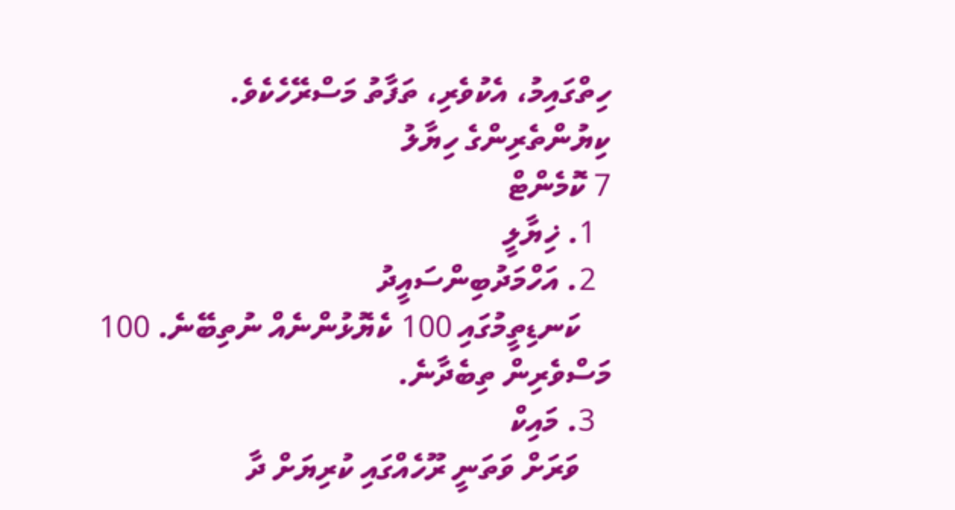ހިތްގައިމު، އެކުވެރި، ތަފާތު މަސްރޭހެކެވެ.
ކިޔުންތެރިންގެ ހިޔާލު
7 ކޮމެންޓް
  1. ޚިޔާލީ
  2. އަހްމަދުބިންސައީދު
    ކަނޑިތީމުގައި 100 ކެޔޮޅުންނެއް ނުތިބޭނެ. 100 މަސްވެރިން ތިބެދާނެ.
  3. މައިކް
    ވަރަށް ވަތަނީ ރޫހެއްގައި ކުރިޔަށް ދާ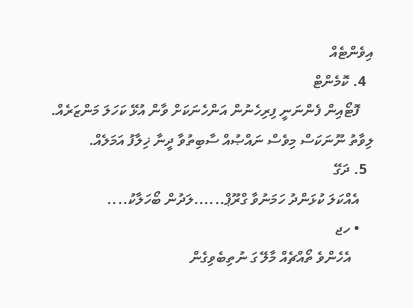އިވެންޓެއް
  4. ކޮމެންޓް
    ފޮޓޯއިން ފެންނަނީ ފިރިހެނުން އަންހެނަކަށް ވާން އުޅޭ ކަހަލަ މަންޒަރެއް. ލިވާތު ނޫނަކަސް މިވެސް ނައްޞުއް ސާބިތުވާ ދީނާ ޚިލާފު އަމަލެއް.
  5. ދަގޭ
    އެއްކަލަ ކުޅަންދު ހަމަނުވާ ގްރޫޕް......ލަދުން ބޯހަލާކު....
    • ހޖ
      އެހެންވެ ތޯއްޗެއް މާލޭ ގަ ނުތިބެވިގެން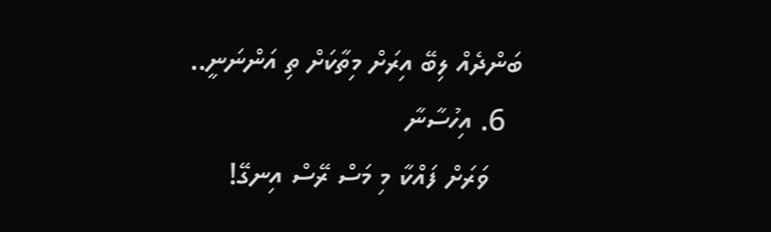ބަންދެއް ލިބޭ އިރަށް މިތާކަށް ތި އަންނަނީ..
  6. އިހުސާނާ
    ވަރަށް ފައްކާ މި މަސް ރޭސް އިނގޭ!